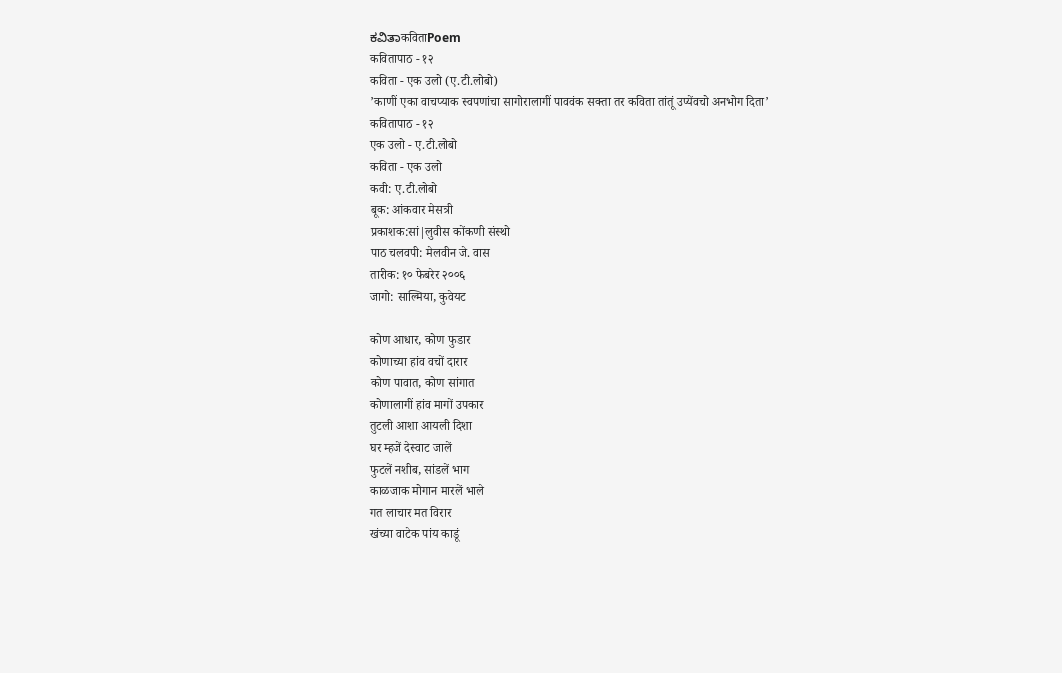ಕವಿತಾकविताPoem
कवितापाठ - १२
कविता - एक उलो (ए.टी.लोबो)
’काणीं एका वाचप्याक स्वपणांचा सागोरालागीं पाववंक सक्ता तर कविता तांतूं उप्येंवचो अनभोग दिता’
कवितापाठ - १२
एक उलो - ए.टी.लोबो
कविता - एक उलो
कवी: ए.टी.लोबो
बूक: आंकवार मेसत्री
प्रकाशक:सां|लुवीस कोंकणी संस्थो
पाठ चलवपी: मेलवीन जे. वास
तारीक: १० फेबरेर २००६
जागो: साल्मिया, कुवेयट

कोण आधार, कोण फुडार
कोणाच्या हांव वचों दारार
कोण पावात, कोण सांगात
कोणालागीं हांव मागों उपकार
तुटली आशा आयली दिशा
घर म्हजें देस्वाट जालें
फुटलें नशीब, सांडलें भाग
काळजाक मोगान मारलें भाले
गत लाचार मत विरार
खंच्या वाटेक पांय काडूं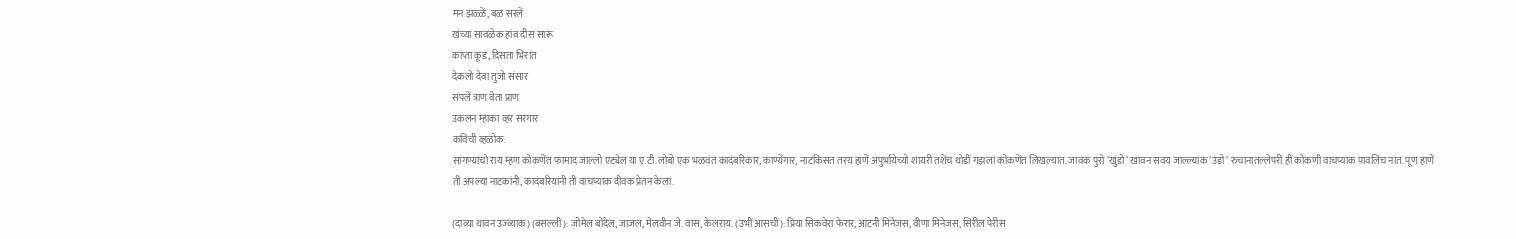मन झळ्ळें, बळ सरलें
खंच्या सावळेक हांव दीस सारूं
कांप्ता कूड, दिसता भिरांत
देकलो देवा तुजो संसार
संपलें त्राण वेता प्राण
उकलन म्हाका व्हर सरगार
कविची व्हळोक:
सांगण्यांचो राय म्हण कोंकणेंत फामाद जाल्लो एट्येल या ए.टी.लोबो एक भळवंत कादंबरिकार, काण्येंगार, नाटकिसत तरय हाणें अपुर्भायेच्यो शायरी तशेंच थोडीं गझलां कोंकणेंत लिखल्यात. जावंक पुरो ’खुंडो’ खावन सवय जाल्ल्यांक ’उंडो’ रुचानातल्लेपरीं हीं कोंकणी वाचप्याक पावलिंच नांत. पूण हाणें तीं अपल्या नाटकांनी, कादंबरियांनी ती वाचप्याक दीवंक प्रेतन केलां.

(दाव्या थावन उज्व्याक) (बसल्लीं): जोमेल बोंदेल, जाजल, मेलवीन जे. वास, केलराय. (उभीं आसचीं): प्रिया सिकवेरा फेरार, आंटनी मिनेजस, वीणा मिनेजस, सिरील पेरीस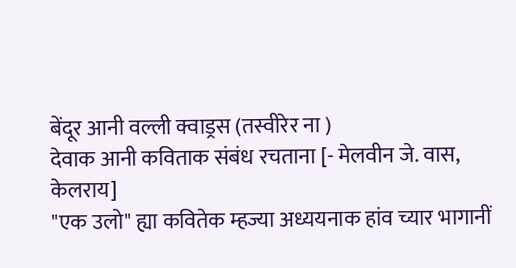बेंदूर आनी वल्ली क्वाड्रस (तस्वीरेर ना )
देवाक आनी कविताक संबंध रचताना [- मेलवीन जे. वास, केलराय]
"एक उलो" ह्या कवितेक म्हज्या अध्ययनाक हांव च्यार भागानीं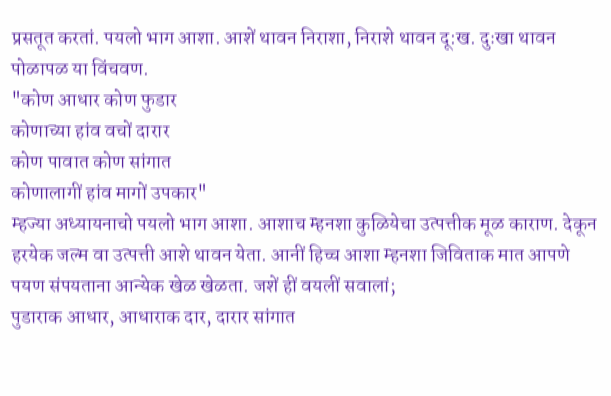प्रसतूत करतां. पयलो भाग आशा. आशें थावन निराशा, निराशे थावन दू:ख. दुःखा थावन पोळापळ या विंचवण.
"कोण आधार कोण फुडार
कोणाच्या हांव वचों दारार
कोण पावात कोण सांगात
कोणालागीं हांव मागों उपकार"
म्हज्या अध्यायनाचो पयलो भाग आशा. आशाच म्हनशा कुळियेचा उत्पत्तीक मूळ काराण. देकून हरयेक जल्म वा उत्पत्ती आशे थावन येता. आनीं हिच्च आशा म्हनशा जिविताक मात आपणे पयण संपयताना आन्येक खेळ खेळता. जशें हीं वयलीं सवालां;
पुडाराक आधार, आधाराक दार, दारार सांगात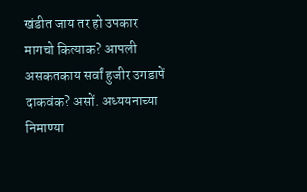खंडीत जाय तर हो उपकार मागचो कित्याक? आपली असकतकाय सर्वां हुजीर उगडापें दाकवंक? असों. अध्ययनाच्या निमाण्या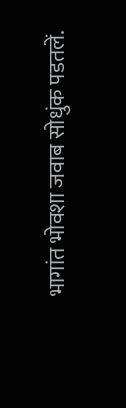भागांत भोवशा जवाब सोधुंक पडतलें.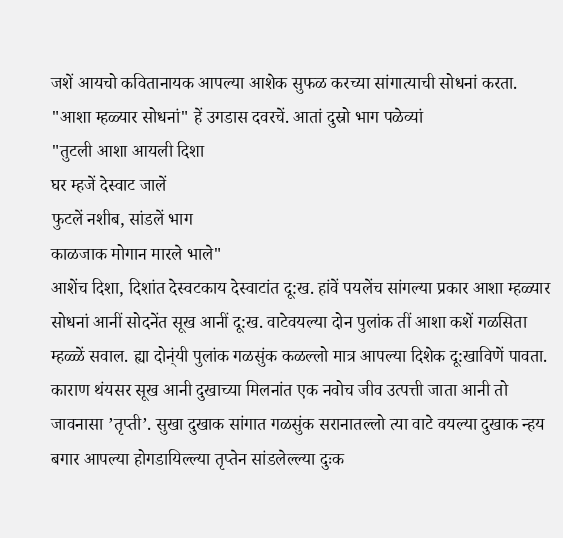जशें आयचो कवितानायक आपल्या आशेक सुफळ करच्या सांगात्याची सोधनां करता. "आशा म्हळ्यार सोधनां" हें उगडास दवरचें. आतां दुस्रो भाग पळेव्यां
"तुटली आशा आयली दिशा
घर म्हजें देस्वाट जालें
फुटलें नशीब, सांडलें भाग
काळजाक मोगान मारले भाले"
आशेंच दिशा, दिशांत देस्वटकाय देस्वाटांत दू:ख. हांवें पयलेंच सांगल्या प्रकार आशा म्हळ्यार सोधनां आनीं सोदनेंत सूख आनीं दू:ख. वाटेवयल्या दोन पुलांक तीं आशा कशें गळसिता म्हळ्ळें सवाल. ह्या दोन्ंयी पुलांक गळसुंक कळल्लो मात्र आपल्या दिशेक दू:खाविणें पावता. काराण थंयसर सूख आनी दुखाच्या मिलनांत एक नवोच जीव उत्पत्ती जाता आनी तो जावनासा ’तृप्ती’. सुखा दुखाक सांगात गळसुंक सरानातल्लो त्या वाटे वयल्या दुखाक न्हय बगार आपल्या होगडायिल्ल्या तृप्तेन सांडलेल्ल्या दुःक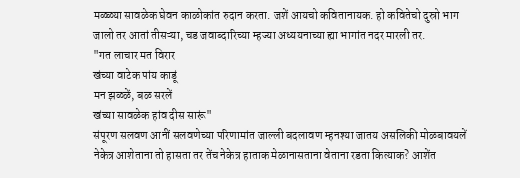मळ्ळ्या सावळेक घेवन काळोकांत रुदान करता. जशें आयचो कवितानायक. हो कवितेचो दुस्रो भाग जालो तर आतां तीसऱ्या, चड जवाब्दारिच्या म्हज्या अध्ययनाच्या ह्या भागांत नदर मारली तर.
"गत लाचार मत विरार
खंच्या वाटेक पांय काडूं
मन झळ्ळें, बळ सरलें
खंच्या सावळेक हांव दीस सारूं"
संपूरण सलवण आनीं सलवणेच्या परिणामांत जाल्ली बदलावण म्हनश्या जातय असलिकी मोळबावयलें नेकेत्र आशेताना तो हासता तर तेंच नेकेत्र हाताक मेळानासताना वेताना रडता कित्याक? आशेंत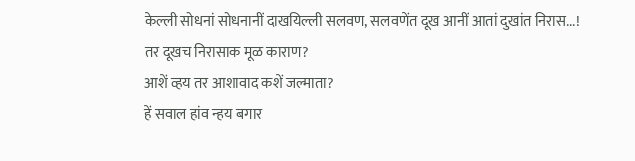केल्ली सोधनां सोधनानीं दाखयिल्ली सलवण, सलवणेंत दूख आनीं आतां दुखांत निरास...!
तर दूखच निरासाक मूळ काराण?
आशें व्हय तर आशावाद कशें जल्माता?
हें सवाल हांव न्हय बगार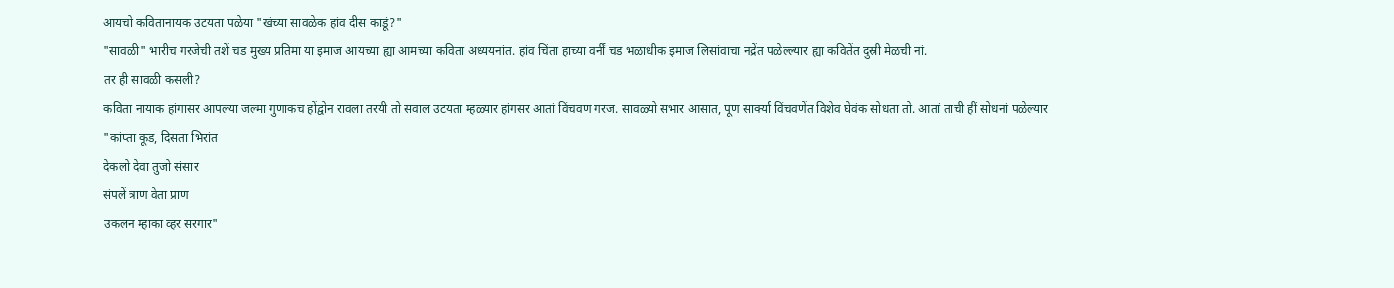आयचो कवितानायक उटयता पळेया "खंच्या सावळेक हांव दीस काडूं?"
"सावळी" भारीच गरजेची तशें चड मुख्य प्रतिमा या इमाज आयच्या ह्या आमच्या कविता अध्ययनांत. हांव चिंता हाच्या वर्नीं चड भळाधीक इमाज लिसांवाचा नद्रेंत पळेल्ल्यार ह्या कवितेंत दुस्री मेळची नां.
तर ही सावळी कसली?
कविता नायाक हांगासर आपल्या जल्मा गुणाकच होंद्वोन रावला तरयी तो सवाल उटयता म्हळ्यार हांगसर आतां विंचवण गरज. सावळ्यो सभार आसात, पूण सार्क्या विंचवणेंत विशेव घेवंक सोधता तो. आतां ताची हीं सोधनां पळेल्यार
"कांप्ता कूड, दिसता भिरांत
देकलो देवा तुजो संसार
संपलें त्राण वेता प्राण
उकलन म्हाका व्हर सरगार"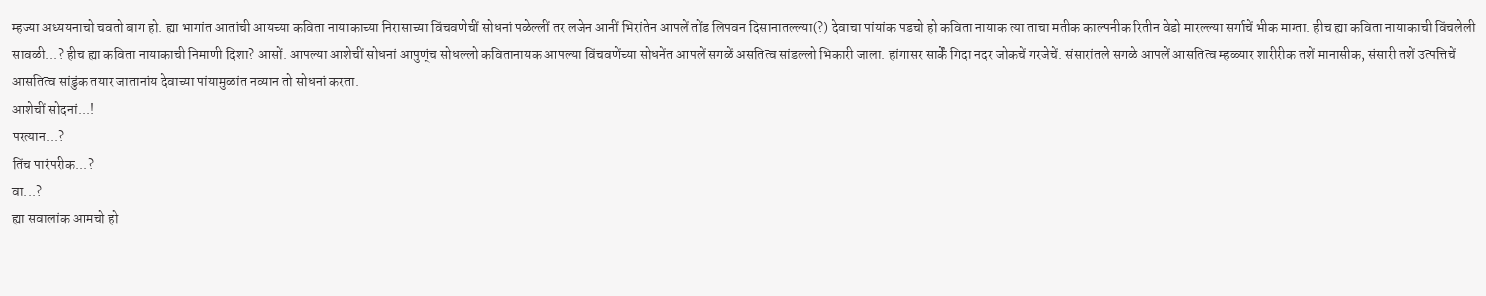म्हज्या अध्ययनाचो चवतो बाग हो. ह्या भागांत आतांची आयच्या कविता नायाकाच्या निरासाच्या विंचवणेचीं सोधनां पळेल्लीं तर लजेन आनीं भिरांतेन आपलें तोंड लिपवन दिसानातल्ल्या(?) देवाचा पांयांक पडचो हो कविता नायाक त्या ताचा मतीक काल्पनीक रितीन वेडो मारल्ल्या सर्गाचें भीक माग्ता. हीच ह्या कविता नायाकाची विंचलेली सावळी...? हीच ह्या कविता नायाकाची निमाणी दिशा? आसों. आपल्या आशेचीं सोधनां आपुण्ंच सोधल्लो कवितानायक आपल्या विंचवणेंच्या सोधनेंत आपलें सगळें असतित्व सांडल्लो भिकारी जाला. हांगासर सार्कें गिदा नदर जोकचें गरजेचें. संसारांतले सगळे आपलें आसतित्व म्हळ्यार शारीरीक तशें मानासीक, संसारी तशें उत्पत्तिचें आसतित्व सांडुंक तयार जातानांय देवाच्या पांयामुळांत नव्यान तो सोधनां करता.
आशेचीं सोदनां...!
परत्यान...?
तिंच पारंपरीक...?
वा...?
ह्या सवालांक आमचो हो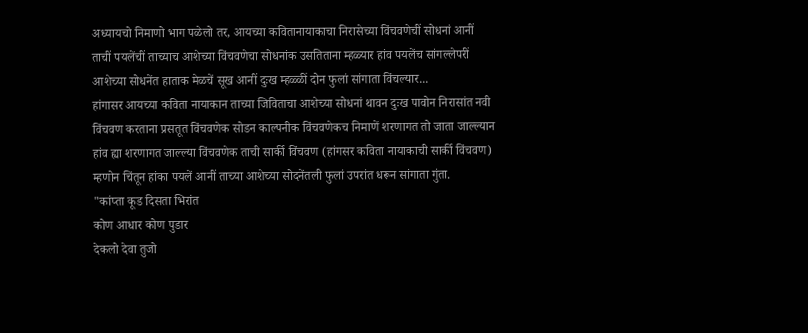अध्यायचो निमाणो भाग पळेलो तर, आयच्या कवितानायाकाचा निरासेच्या विंचवणेचीं सोधनां आनीं ताचीं पयलेंचीं ताच्याच आशेच्या विंचवणेचा सोधनांक उसतिताना म्हळ्यार हांव पयलेंच सांगल्लेपरीं आशेच्या सोधनेंत हाताक मेळचें सूख आनीं दुःख म्हळ्ळीं दोन फुलां सांगाता विंचल्यार...
हांगासर आयच्या कविता नायाकान ताच्या जिविताचा आशेच्या सोधनां थावन दुःख पावोन निरासांत नवी विंचवण करताना प्रसतूत विंचवणेक सोडन काल्पनीक विंचवणेकच निमाणें शरणागत तो जाता जाल्ल्यान हांव ह्या शरणागत जाल्ल्या विंचवणेक ताची सार्की विंचवण (हांगसर कविता नायाकाची सार्की विंचवण) म्हणोन चिंतून हांका पयलें आनीं ताच्या आशेच्या सोदनेंतली फुलां उपरांत धरून सांगाता गुंता.
"कांप्ता कूड दिसता भिरांत
कोण आधार कोण पुडार
देकलो देवा तुजो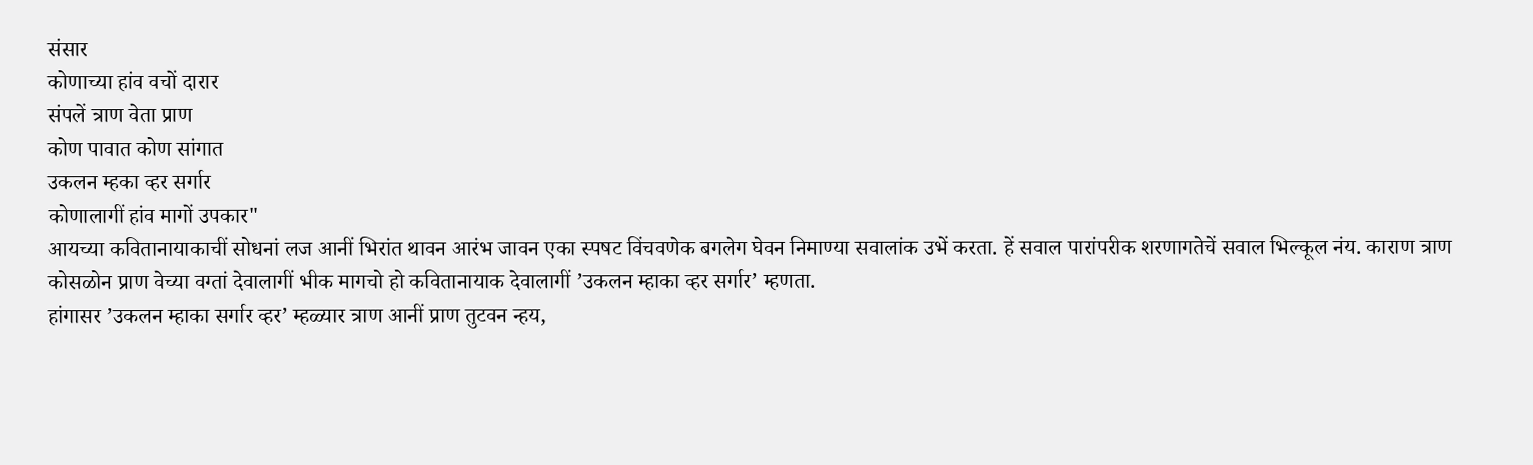संसार
कोणाच्या हांव वचों दारार
संपलें त्राण वेता प्राण
कोण पावात कोण सांगात
उकलन म्हका व्हर सर्गार
कोणालागीं हांव मागों उपकार"
आयच्या कवितानायाकाचीं सोधनां लज आनीं भिरांत थावन आरंभ जावन एका स्पषट विंचवणेक बगलेग घेवन निमाण्या सवालांक उभें करता. हें सवाल पारांपरीक शरणागतेचें सवाल भिल्कूल नंय. काराण त्राण कोसळोन प्राण वेच्या वग्तां देवालागीं भीक मागचो हो कवितानायाक देवालागीं ’उकलन म्हाका व्हर सर्गार’ म्हणता.
हांगासर ’उकलन म्हाका सर्गार व्हर’ म्हळ्यार त्राण आनीं प्राण तुटवन न्हय,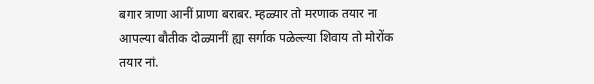बगार त्राणा आनीं प्राणा बराबर. म्हळ्यार तो मरणाक तयार ना आपल्या बौतीक दोळ्यानीं ह्या सर्गाक पळेल्ल्या शिवाय तो मोरोंक तयार नां.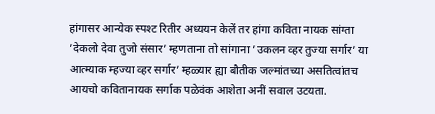हांगासर आन्येक स्पश्ट रितीर अध्ययन केलें तर हांगा कविता नायक सांग्ता ’देकलो देवा तुजो संसार’ म्हणताना तो सांगाना ’उकलन व्हर तुज्या सर्गार’ या आत्म्याक म्हज्या व्हर सर्गार’ म्हळ्यार ह्या बौतीक जल्मांतच्या असतित्वांतच आयचो कवितानायक सर्गाक पळेवंक आशेता अनीं सवाल उटयता.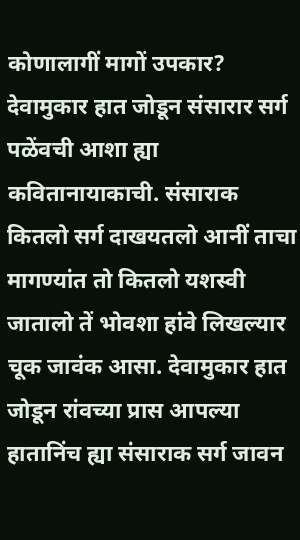कोणालागीं मागों उपकार?
देवामुकार हात जोडून संसारार सर्ग पळेंवची आशा ह्या कवितानायाकाची. संसाराक कितलो सर्ग दाखयतलो आनीं ताचा मागण्यांत तो कितलो यशस्वी जातालो तें भोवशा हांवे लिखल्यार चूक जावंक आसा. देवामुकार हात जोडून रांवच्या प्रास आपल्या हातानिंच ह्या संसाराक सर्ग जावन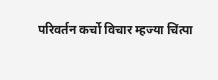परिवर्तन कर्चो विचार म्हज्या चिंत्पा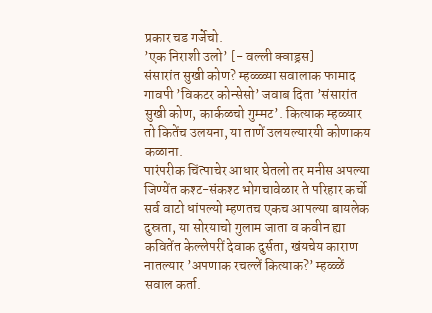प्रकार चड गर्जेचो.
’एक निराशी उलो’ [- वल्ली क्वाड्रस]
संसारांत सुखी कोण? म्हळ्ळ्या सवालाक फामाद गावपी ’विकटर कोन्सेसो’ जवाब दिता ’संसारांत सुखी कोण, कार्कळचो गुम्मट’. कित्याक म्हळ्यार तो कितेंच उलयना, या ताणें उलयल्यारयी कोणाकय कळाना.
पारंपरीक चिंत्पाचेर आधार घेतलो तर मनीस अपल्या जिण्येंत कश्ट-संकश्ट भोगचावेळार ते परिहार कर्चो सर्व वाटो धांपल्यो म्हणतच एकच आपल्या बायलेक दुस्रता, या सोरयाचो गुलाम जाता व कवीन ह्या कवितेंत केल्लेपरीं देवाक दुर्सता, खंयचेय काराण नातल्यार ’अपणाक रचल्लें कित्याक?’ म्हळ्ळें सवाल कर्ता.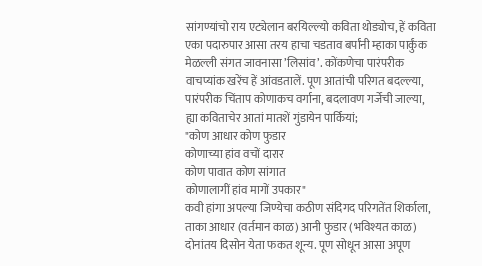सांगण्यांचो राय एट्येलान बरयिल्ल्यो कविता थोड्योच, हें कविता एका पदारुपार आसा तरय हाचा चडताव बर्पांनी म्हाका पार्कुंक मेळल्ली संगत जावनासा ’लिसांव’. कोंकणेचा पारंपरीक वाचप्यांक खरेंच हें आंवडतालें. पूण आतांची परिगत बदल्ल्या, पारंपरीक चिंताप कोणाकच वर्गाना, बदलावण गर्जेची जाल्या, ह्या कविताचेर आतां मातशें गुंडायेन पार्कियां;
"कोण आधार कोण फुडार
कोणाच्या हांव वचों दारार
कोण पावात कोण सांगात
कोणालागीं हांव मागों उपकार"
कवी हांगा अपल्या जिण्येचा कठीण संदिगद परिगतेंत शिर्काला, ताका आधार (वर्तमान काळ) आनी फुडार (भविश्यत काळ) दोनांतय दिसोन येता फकत शून्य. पूण सोधून आसा अपूण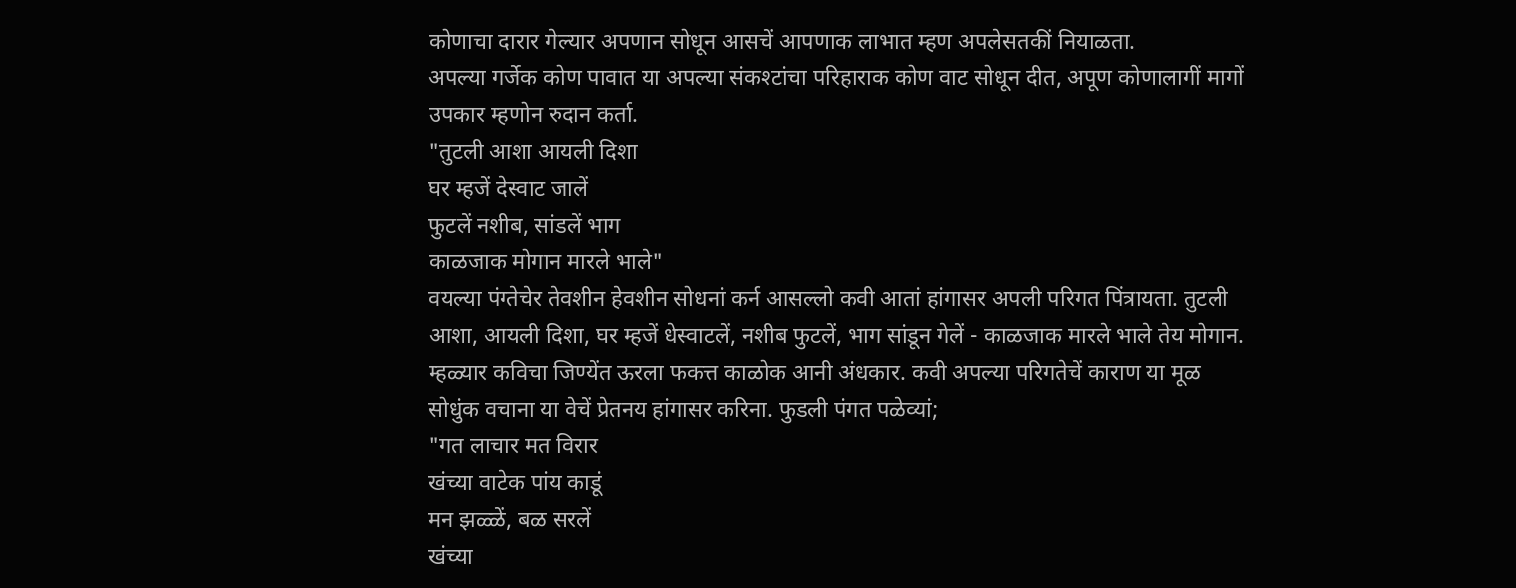कोणाचा दारार गेल्यार अपणान सोधून आसचें आपणाक लाभात म्हण अपलेसतकीं नियाळता.
अपल्या गर्जेक कोण पावात या अपल्या संकश्टांचा परिहाराक कोण वाट सोधून दीत, अपूण कोणालागीं मागों उपकार म्हणोन रुदान कर्ता.
"तुटली आशा आयली दिशा
घर म्हजें देस्वाट जालें
फुटलें नशीब, सांडलें भाग
काळजाक मोगान मारले भाले"
वयल्या पंग्तेचेर तेवशीन हेवशीन सोधनां कर्न आसल्लो कवी आतां हांगासर अपली परिगत पिंत्रायता. तुटली आशा, आयली दिशा, घर म्हजें धेस्वाटलें, नशीब फुटलें, भाग सांडून गेलें - काळजाक मारले भाले तेय मोगान. म्हळ्यार कविचा जिण्येंत ऊरला फकत्त काळोक आनी अंधकार. कवी अपल्या परिगतेचें काराण या मूळ सोधुंक वचाना या वेचें प्रेतनय हांगासर करिना. फुडली पंगत पळेव्यां;
"गत लाचार मत विरार
खंच्या वाटेक पांय काडूं
मन झळ्ळें, बळ सरलें
खंच्या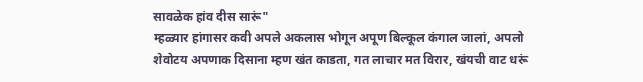सावळेक हांव दीस सारूं"
म्हळ्यार हांगासर कवी अपले अकलास भोगून अपूण बिल्कूल कंगाल जालां, अपलो शेवोटय अपणाक दिसाना म्हण खंत काडता, गत लाचार मत विरार, खंयची वाट धरूं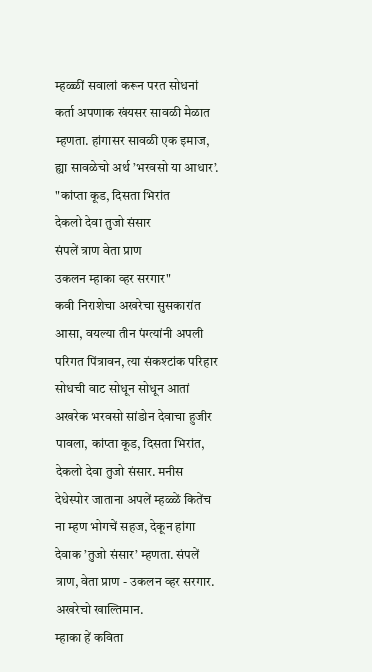म्हळ्ळीं सवालां करून परत सोधनां कर्ता अपणाक खंयसर सावळी मेळात म्हणता. हांगासर सावळी एक इमाज, ह्या सावळेचो अर्थ ’भरवसो या आधार’.
"कांप्ता कूड, दिसता भिरांत
देकलो देवा तुजो संसार
संपलें त्राण वेता प्राण
उकलन म्हाका व्हर सरगार"
कवी निराशेचा अखरेचा सुसकारांत आसा, वयल्या तीन पंग्त्यांनी अपली परिगत पिंत्रावन, त्या संकश्टांक परिहार सोधची वाट सोधून सोधून आतां अखरेक भरवसो सांडोन देवाचा हुजीर पावला, कांप्ता कूड, दिसता भिरांत, देकलो देवा तुजो संसार. मनीस देधेस्पोर जाताना अपलें म्हळ्ळें कितेंच ना म्हण भोगचें सहज, देकून हांगा देवाक ’तुजो संसार’ म्हणता. संपलें त्राण, वेता प्राण - उकलन व्हर सरगार. अखरेचो खाल्तिमान.
म्हाका हें कविता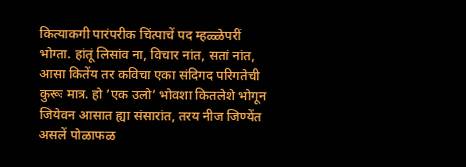कित्याकगी पारंपरीक चिंत्पाचें पद म्हळ्ळेपरीं भोग्ता. हांतूं लिसांव ना, विचार नांत, सतां नांत, आसा कितेंय तर कविचा एका संदिगद परिगतेची कुरूः मात्र. हो ’एक उलो’ भोवशा कितलेशे भोगून जियेवन आसात ह्या संसारांत, तरय नीज जिण्येंत असलें पोळाफळ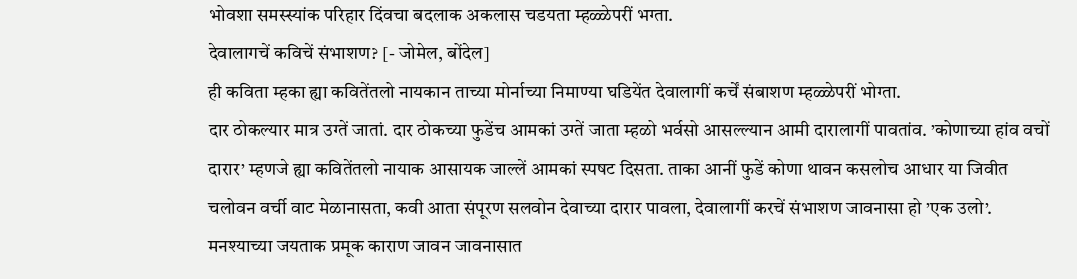भोवशा समस्स्यांक परिहार दिंवचा बदलाक अकलास चडयता म्हळ्ळेपरीं भग्ता.
देवालागचें कविचें संभाशण? [- जोमेल, बोंदेल]
ही कविता म्हका ह्या कवितेंतलो नायकान ताच्या मोर्नाच्या निमाण्या घडियेंत देवालागीं कर्चें संबाशण म्हळ्ळेपरीं भोग्ता.
दार ठोकल्यार मात्र उग्तें जातां. दार ठोकच्या फुडेंच आमकां उग्तें जाता म्हळो भर्वसो आसल्ल्यान आमी दारालागीं पावतांव. ’कोणाच्या हांव वचों दारार’ म्हणजे ह्या कवितेंतलो नायाक आसायक जाल्लें आमकां स्पषट दिसता. ताका आनीं फुडें कोणा थावन कसलोच आधार या जिवीत चलोवन वर्ची वाट मेळानासता, कवी आता संपूरण सलवोन देवाच्या दारार पावला, देवालागीं करचें संभाशण जावनासा हो ’एक उलो’.
मनश्याच्या जयताक प्रमूक काराण जावन जावनासात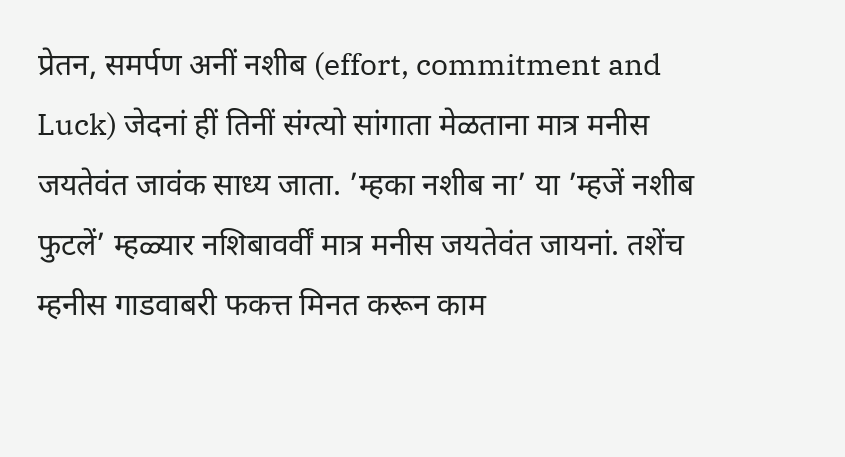प्रेतन, समर्पण अनीं नशीब (effort, commitment and Luck) जेदनां हीं तिनीं संग्त्यो सांगाता मेळताना मात्र मनीस जयतेवंत जावंक साध्य जाता. ’म्हका नशीब ना’ या ’म्हजें नशीब फुटलें’ म्हळ्यार नशिबावर्वीं मात्र मनीस जयतेवंत जायनां. तशेंच म्हनीस गाडवाबरी फकत्त मिनत करून काम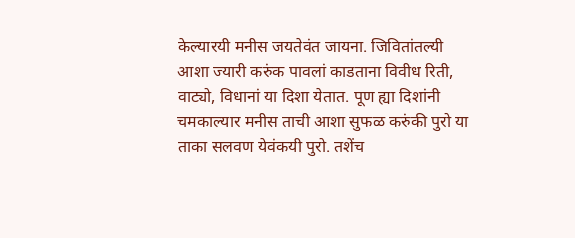केल्यारयी मनीस जयतेवंत जायना. जिवितांतल्यी आशा ज्यारी करुंक पावलां काडताना विवीध रिती, वाट्यो, विधानां या दिशा येतात. पूण ह्या दिशांनी चमकाल्यार मनीस ताची आशा सुफळ करुंकी पुरो या ताका सलवण येवंकयी पुरो. तशेंच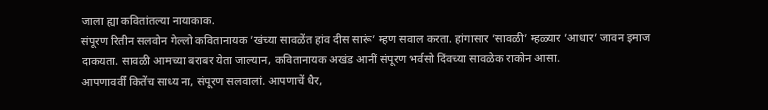जाला ह्या कवितांतल्या नायाकाक.
संपूरण रितीन सलवोन गेल्लो कवितानायक ’खंच्या सावळेंत हांव दीस सारूं’ म्हण सवाल करता. हांगासार ’सावळी’ म्हळ्यार ’आधार’ जावन इमाज दाकयता. सावळी आमच्या बराबर येता जाल्यान, कवितानायक अखंड आनीं संपूरण भर्वसो दिंवच्या सावळेक राकोन आसा.
आपणावर्वीं कितेंच साध्य ना, संपूरण सलवालां. आपणाचें धैर,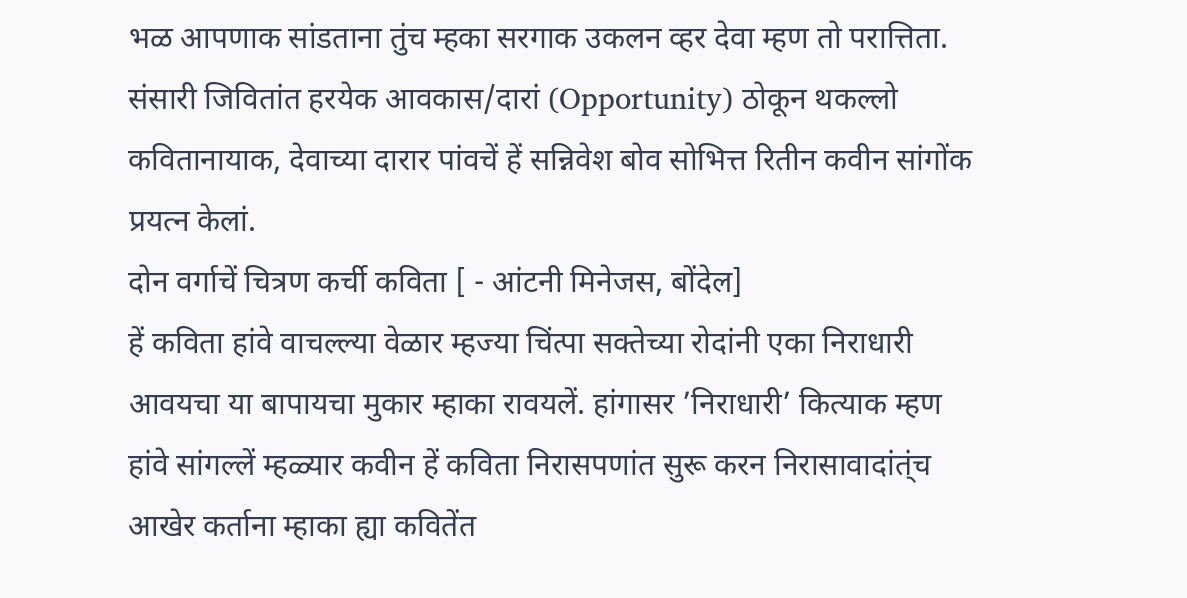भळ आपणाक सांडताना तुंच म्हका सरगाक उकलन व्हर देवा म्हण तो परात्तिता. संसारी जिवितांत हरयेक आवकास/दारां (Opportunity) ठोकून थकल्लो कवितानायाक, देवाच्या दारार पांवचें हें सन्निवेश बोव सोभित्त रितीन कवीन सांगोंक प्रयत्न केलां.
दोन वर्गाचें चित्रण कर्ची कविता [ - आंटनी मिनेजस, बोंदेल]
हें कविता हांवे वाचल्ल्या वेळार म्हज्या चिंत्पा सक्तेच्या रोदांनी एका निराधारी आवयचा या बापायचा मुकार म्हाका रावयलें. हांगासर ’निराधारी’ कित्याक म्हण हांवे सांगल्लें म्हळ्यार कवीन हें कविता निरासपणांत सुरू करन निरासावादांत्ंच आखेर कर्ताना म्हाका ह्या कवितेंत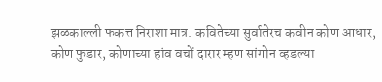झळकाल्ली फकत्त निराशा मात्र. कवितेच्या सुर्वातेरच कवीन कोण आधार, कोण फुडार, कोणाच्या हांव वचों दारार म्हण सांगोन व्हडल्या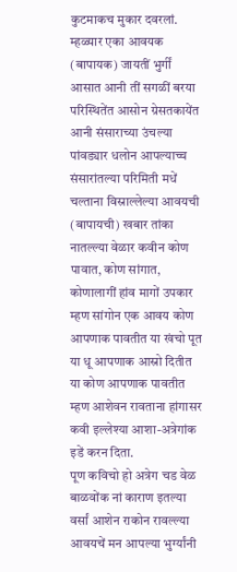कुटमाकच मुकार दवरलां. म्हळ्यार एका आवयक (बापायक) जायतीं भुर्गीं आसात आनी तीं सगळीं बरया परिस्थितेंत आसोन ग्रेसतकायेंत आनी संसाराच्या उंचल्या पांवड्यार धलोन आपल्याच्च संसारांतल्या परिमिती मधें चल्ताना विस्राल्लेल्या आवयची (बापायची) खबार तांका नातल्ल्या वेळार कवीन कोण पावात, कोण सांगात, कोणालागीं हांव मागों उपकार म्हण सांगोन एक आवय कोण आपणाक पावतीत या खंचो पूत या धू आपणाक आस्रो दितीत या कोण आपणाक पावतीत म्हण आशेवन रावताना हांगासर कवी इल्लेश्या आशा-अत्रेगांक इडें करन दिता.
पूण कविचो हो अत्रेग चड वेळ बाळवोंक नां काराण इतल्या वर्सां आशेन राकोन रावल्ल्या आवयचें मन आपल्या भुर्ग्यांनी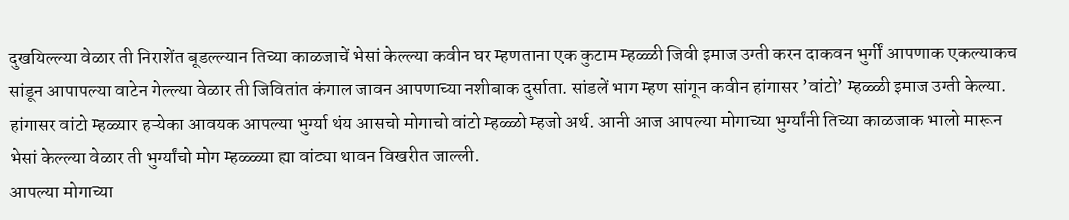दुखयिल्ल्या वेळार ती निराशेंत बूडल्ल्यान तिच्या काळजाचें भेसां केल्ल्या कवीन घर म्हणताना एक कुटाम म्हळ्ळी जिवी इमाज उग्ती करन दाकवन भुर्गीं आपणाक एकल्याकच सांडून आपापल्या वाटेन गेल्ल्या वेळार ती जिवितांत कंगाल जावन आपणाच्या नशीबाक दुर्साता. सांडलें भाग म्हण सांगून कवीन हांगासर ’वांटो’ म्हळ्ळी इमाज उग्ती केल्या. हांगासर वांटो म्हळ्यार हऱ्येका आवयक आपल्या भुर्ग्या थंय आसचो मोगाचो वांटो म्हळ्ळो म्हजो अर्थ. आनी आज आपल्या मोगाच्या भुर्ग्यांनी तिच्या काळजाक भालो मारून भेसां केल्ल्या वेळार ती भुर्ग्यांचो मोग म्हळ्ळ्या ह्या वांट्या थावन विखरीत जाल्ली.
आपल्या मोगाच्या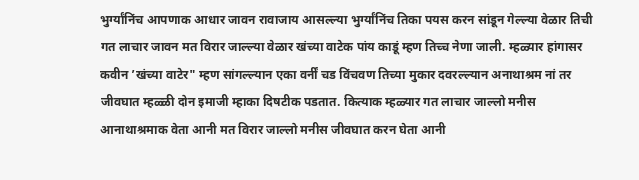भुर्ग्यांनिंच आपणाक आधार जावन रावाजाय आसल्ल्या भुर्ग्यांनिंच तिका पयस करन सांडून गेल्ल्या वेळार तिची गत लाचार जावन मत विरार जाल्ल्या वेळार खंच्या वाटेक पांय काडूं म्हण तिच्च नेणा जाली. म्हळ्यार हांगासर कवीन ’खंच्या वाटेर" म्हण सांगल्ल्यान एका वर्नीं चड विंचवण तिच्या मुकार दवरल्ल्यान अनाथाश्रम नां तर जीवघात म्हळ्ळी दोन इमाजी म्हाका दिषटीक पडतात. कित्याक म्हळ्यार गत लाचार जाल्लो मनीस आनाथाश्रमाक वेता आनी मत विरार जाल्लो मनीस जीवघात करन घेता आनी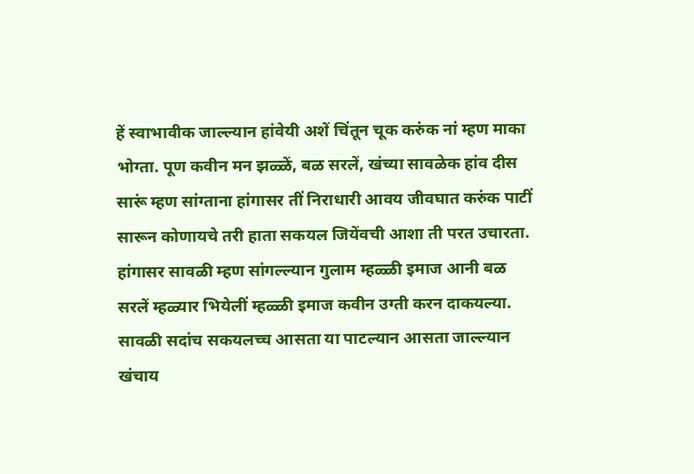हें स्वाभावीक जाल्ल्यान हांवेयी अशें चिंतून चूक करुंक नां म्हण माका भोग्ता. पूण कवीन मन झळ्ळें, बळ सरलें, खंच्या सावळेक हांव दीस सारूं म्हण सांग्ताना हांगासर तीं निराधारी आवय जीवघात करुंक पाटीं सारून कोणायचे तरी हाता सकयल जियेंवची आशा ती परत उचारता. हांगासर सावळी म्हण सांगल्ल्यान गुलाम म्हळ्ळी इमाज आनी बळ सरलें म्हळ्यार भियेलीं म्हळ्ळी इमाज कवीन उग्ती करन दाकयल्या. सावळी सदांच सकयलच्च आसता या पाटल्यान आसता जाल्ल्यान खंचाय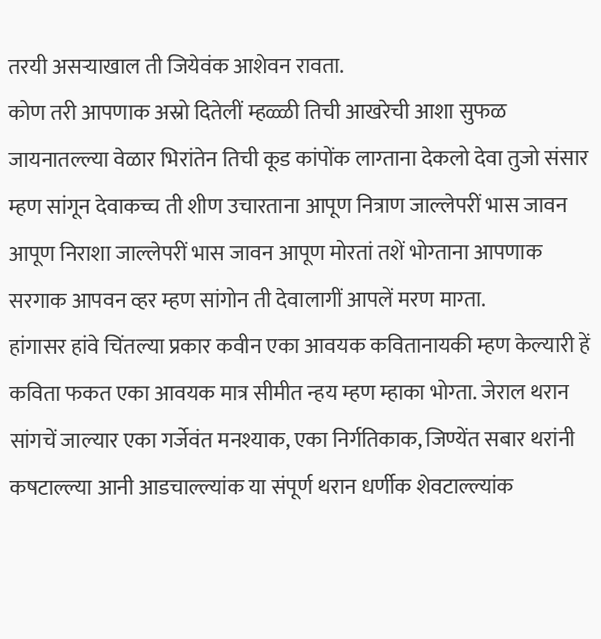तरयी असऱ्याखाल ती जियेवंक आशेवन रावता.
कोण तरी आपणाक अस्रो दितेलीं म्हळ्ळी तिची आखरेची आशा सुफळ जायनातल्ल्या वेळार भिरांतेन तिची कूड कांपोंक लाग्ताना देकलो देवा तुजो संसार म्हण सांगून देवाकच्च ती शीण उचारताना आपूण नित्राण जाल्लेपरीं भास जावन आपूण निराशा जाल्लेपरीं भास जावन आपूण मोरतां तशें भोग्ताना आपणाक सरगाक आपवन व्हर म्हण सांगोन ती देवालागीं आपलें मरण माग्ता.
हांगासर हांवे चिंतल्या प्रकार कवीन एका आवयक कवितानायकी म्हण केल्यारी हें कविता फकत एका आवयक मात्र सीमीत न्हय म्हण म्हाका भोग्ता. जेराल थरान सांगचें जाल्यार एका गर्जेवंत मनश्याक, एका निर्गतिकाक, जिण्येंत सबार थरांनी कषटाल्ल्या आनी आडचाल्ल्यांक या संपूर्ण थरान धर्णीक शेवटाल्ल्यांक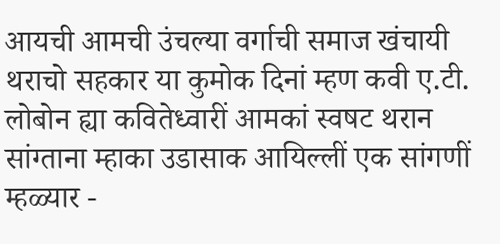आयची आमची उंचल्या वर्गाची समाज खंचायी थराचो सहकार या कुमोक दिनां म्हण कवी ए.टी. लोबोन ह्या कवितेध्वारीं आमकां स्वषट थरान सांग्ताना म्हाका उडासाक आयिल्लीं एक सांगणीं म्हळ्यार -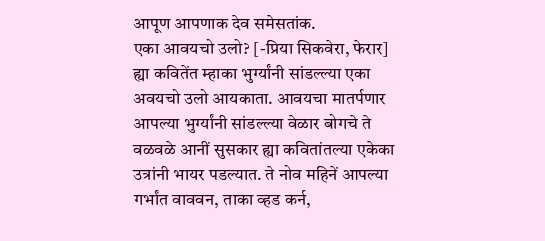आपूण आपणाक देव समेसतांक.
एका आवयचो उलो? [-प्रिया सिकवेरा, फेरार]
ह्या कवितेंत म्हाका भुर्ग्यांनी सांडल्ल्या एका अवयचो उलो आयकाता. आवयचा मातर्पणार आपल्या भुर्ग्यांनी सांडल्ल्या वेळार बोगचे ते वळवळे आनीं सुसकार ह्या कवितांतल्या एकेका उत्रांनी भायर पडल्यात. ते नोव महिनें आपल्या गर्भांत वाववन, ताका व्हड कर्न,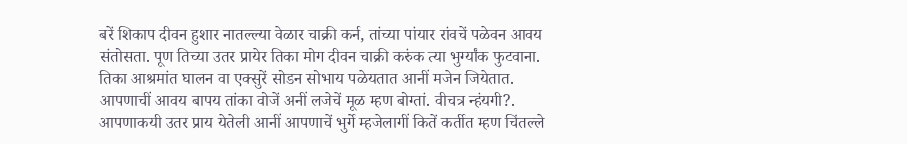बरें शिकाप दीवन हुशार नातल्ल्या वेळार चाक्री कर्न, तांच्या पांयार रांवचें पळेवन आवय संतोसता. पूण तिच्या उतर प्रायेर तिका मोग दीवन चाक्री करुंक त्या भुर्ग्यांक फुटवाना. तिका आश्रमांत घालन वा एक्सुरें सोडन सोभाय पळेयतात आनीं मजेन जियेतात. आपणाचीं आवय बापय तांका वोजें अनीं लजेचें मूळ म्हण बोग्तां. वीचत्र न्हंयगी?. आपणाकयी उतर प्राय येतेली आनीं आपणाचें भुर्गे म्हजेलागीं कितें कर्तीत म्हण चिंतल्ले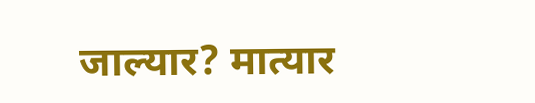जाल्यार? मात्यार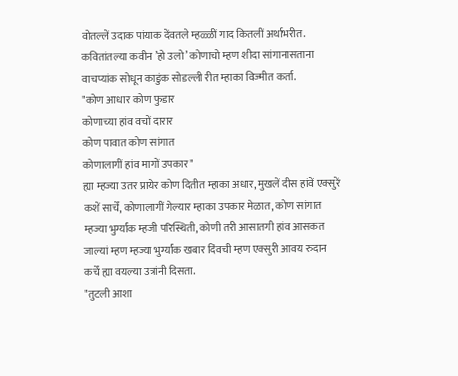वोतल्लें उदाक पांयाक देंवतले म्हळ्ळीं गाद कितलीं अर्थाभरीत. कवितांतल्या कवीन ’हो उलो’ कोणाचो म्हण शीदा सांगानासताना वाचप्यांक सोधून काडुंक सोडल्ली रीत म्हाका विज्मीत कर्ता.
"कोण आधार कोण फुडार
कोणाच्या हांव वचों दारार
कोण पावात कोण सांगात
कोणालागीं हांव मागों उपकार"
ह्या म्हज्या उतर प्रायेर कोण दितीत म्हाका अधार, मुखलें दीस हांवें एक्सुरें कशें सार्चें, कोणालागीं गेल्यार म्हाका उपकार मेळात, कोण सांगात म्हज्या भुर्ग्यांक म्हजी परिस्थिती, कोणी तरी आसातगी हांव आसकत जाल्यां म्हण म्हज्या भुर्ग्यांक खबार दिंवची म्हण एक्सुरी आवय रुदान कर्चें ह्या वयल्या उत्रांनी दिसता.
"तुटली आशा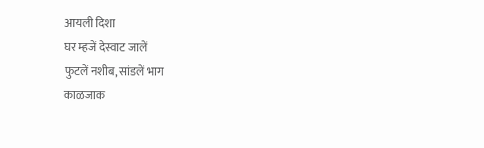आयली दिशा
घर म्हजें देस्वाट जालें
फुटलें नशीब, सांडलें भाग
काळजाक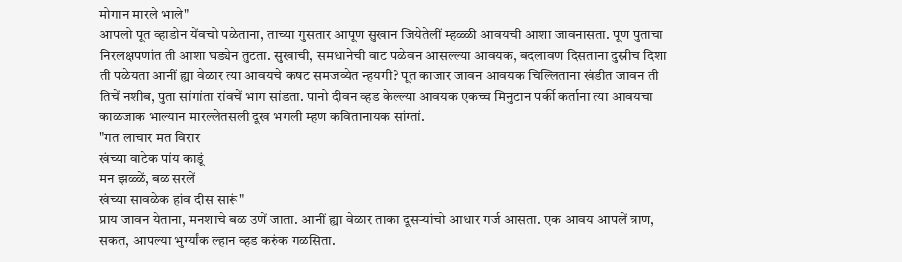मोगान मारले भाले"
आपलो पूत व्हाडोन येंवचो पळेताना, ताच्या गुसतार आपूण सुखान जियेतेलीं म्हळ्ळी आवयची आशा जावनासता. पूण पुताचा निरलक्षपणांत ती आशा घड्येन तुटता. सुखाची, समधानेची वाट पळेवन आसल्ल्या आवयक, बदलावण दिसताना दुस्रीच दिशा ती पळेयता आनीं ह्या वेळार त्या आवयचे कषट समजव्येत न्हयगी? पूत काजार जावन आवयक चिल्लिताना खंडीत जावन ती तिचें नशीब, पुता सांगांता रांवचें भाग सांडता. पानो दीवन व्हड केल्ल्या आवयक एकच्च मिनुटान पर्की कर्ताना त्या आवयचा काळजाक भाल्यान मारल्लेतसली दूख भगली म्हण कवितानायक सांग्तां.
"गत लाचार मत विरार
खंच्या वाटेक पांय काडूं
मन झळ्ळें, बळ सरलें
खंच्या सावळेक हांव दीस सारूं"
प्राय जावन येताना, मनशाचे बळ उणें जाता. आनीं ह्या वेळार ताका दूसऱ्यांचो आधार गर्ज आसता. एक आवय आपलें त्राण, सकत, आपल्या भुर्ग्यांक ल्हान व्हड करुंक गळसिता.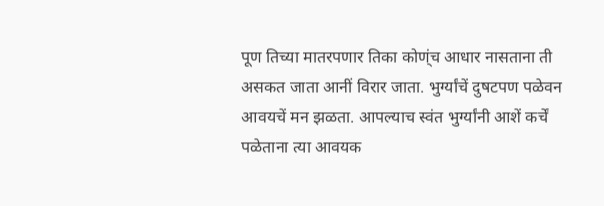पूण तिच्या मातरपणार तिका कोण्ंच आधार नासताना ती असकत जाता आनीं विरार जाता. भुर्ग्यांचें दुषटपण पळेवन आवयचें मन झळता. आपल्याच स्वंत भुर्ग्यांनी आशें कर्चें पळेताना त्या आवयक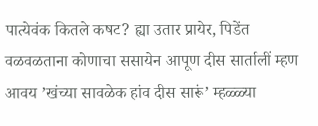पात्येवंक कितले कषट? ह्या उतार प्रायेर, पिडेंत वळवळताना कोणाचा ससायेन आपूण दीस सार्तालीं म्हण आवय ’खंच्या सावळेक हांव दीस सारूं’ म्हळ्ळ्या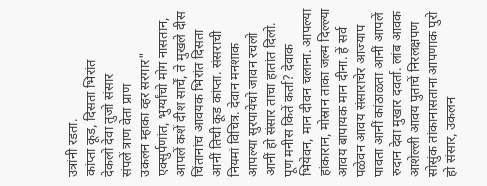उत्रांनी रडता.
कांप्ता कूड, दिसता भिरांत
देकलो देवा तुजो संसार
संपलें त्राण वेता प्राण
उकलन म्हाका व्हर सरगार"
एक्सुर्पणांत, भुर्ग्यांचो मोग नासतान, आपलें कशें दीश सार्चें, ते मुखले दीस चिंतानांच आवयक भिरांत दिसता आनीं तिची कूड कांप्ता. संसराची नियमां विचित्र. देवान मनशाक आपल्या सुरपायेचो जावन रचलो आनीं हो संसार ताचा हातांत दिलो. पूण मनीस कितें कर्ता? देवाक भियेवन, मान दीवन चलाना. आपल्या हांकारान, मोस्रान ताका जल्म दिल्ल्या आवय बापायक मान दीना. हें सर्व पळेवन आवय संसाराचेर आज्याप पावता आनीं कांठाळता आनीं आपलें रुदान देवा मुखार दवर्ता. लांब आवक आशेल्ली आवय पुताचें निरलक्षपण सोसुंक तांकानासताना आपणाक पुरो हो संसार, उकलन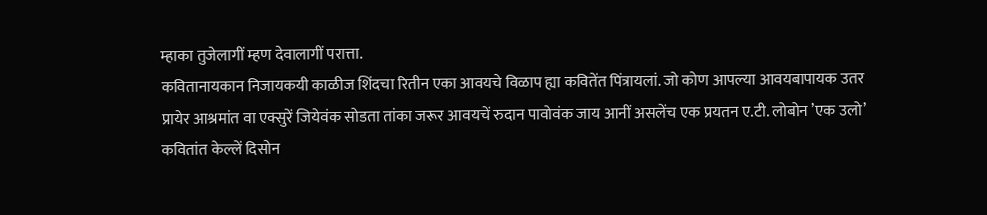म्हाका तुजेलागीं म्हण देवालागीं परात्ता.
कवितानायकान निजायकयी काळीज शिंदचा रितीन एका आवयचे विळाप ह्या कवितेंत पिंत्रायलां. जो कोण आपल्या आवयबापायक उतर प्रायेर आश्रमांत वा एक्सुरें जियेवंक सोडता तांका जरूर आवयचें रुदान पावोवंक जाय आनीं असलेंच एक प्रयतन ए.टी. लोबोन ’एक उलो’ कवितांत केल्लें दिसोन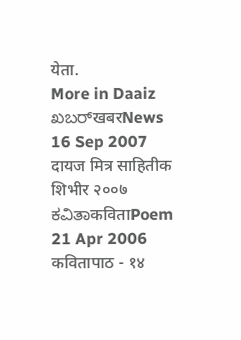येता.
More in Daaiz
ಖಬರ್खबरNews 16 Sep 2007
दायज मित्र साहितीक शिभीर २००७
ಕವಿತಾकविताPoem 21 Apr 2006
कवितापाठ - १४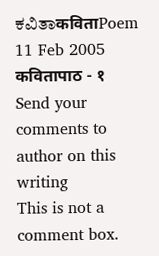ಕವಿತಾकविताPoem 11 Feb 2005
कवितापाठ - १
Send your comments to author on this writing
This is not a comment box.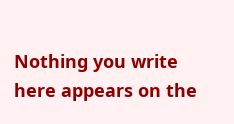Nothing you write here appears on the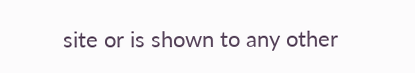site or is shown to any other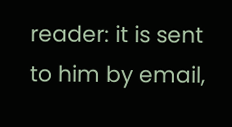reader: it is sent to him by email,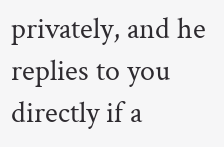privately, and he replies to you directly if a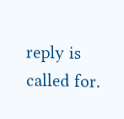reply is called for.